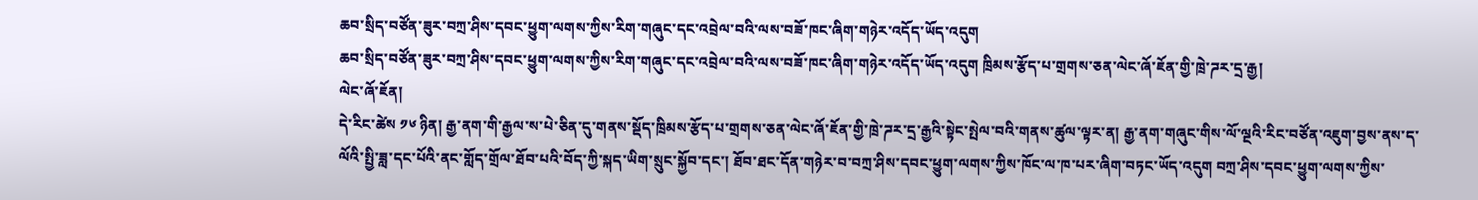ཆབ་སྲིད་བཙོན་ཟུར་བཀྲ་ཤིས་དབང་ཕྱུག་ལགས་ཀྱིས་རིག་གཞུང་དང་འབྲེལ་བའི་ལས་བཟོ་ཁང་ཞིག་གཉེར་འདོད་ཡོད་འདུག
ཆབ་སྲིད་བཙོན་ཟུར་བཀྲ་ཤིས་དབང་ཕྱུག་ལགས་ཀྱིས་རིག་གཞུང་དང་འབྲེལ་བའི་ལས་བཟོ་ཁང་ཞིག་གཉེར་འདོད་ཡོད་འདུག ཁྲིམས་རྩོད་པ་གྲགས་ཅན་ལེང་ཞོ་ཇོན་གྱི་ཁྲེ་ཌར་དྲ་རྒྱ།
ལེང་ཞོ་ཇོན།
དེ་རིང་ཚེས ༡༦ ཉིན། རྒྱ་ནག་གི་རྒྱལ་ས་པེ་ཅིན་དུ་གནས་སྡོད་ཁྲིམས་རྩོད་པ་གྲགས་ཅན་ལེང་ཞོ་ཇོན་གྱི་ཁྲེ་ཌར་དྲ་རྒྱའི་སྟེང་སྤེལ་བའི་གནས་ཚུལ་ལྟར་ན། རྒྱ་ནག་གཞུང་གིས་ལོ་ལྔའི་རིང་བཙོན་འཇུག་བྱས་ནས་ད་ལོའི་སྤྱི་ཟླ་དང་པོའི་ནང་གློད་གྲོལ་ཐོབ་པའི་བོད་ཀྱི་སྐད་ཡིག་སྲུང་སྐྱོབ་དང་། ཐོབ་ཐང་དོན་གཉེར་བ་བཀྲ་ཤིས་དབང་ཕྱུག་ལགས་ཀྱིས་ཁོང་ལ་ཁ་པར་ཞིག་བཏང་ཡོད་འདུག བཀྲ་ཤིས་དབང་ཕྱུག་ལགས་ཀྱིས་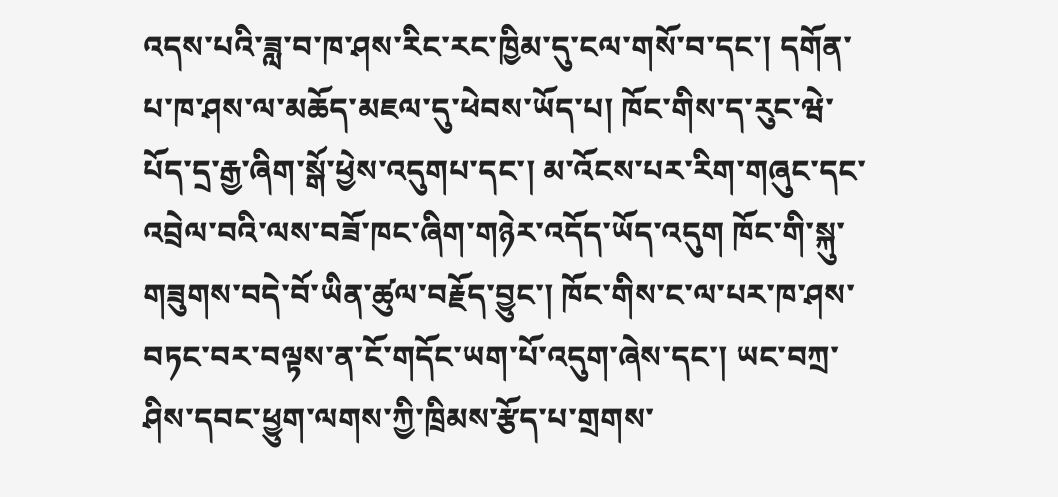འདས་པའི་ཟླ་བ་ཁ་ཤས་རིང་རང་ཁྱིམ་དུ་ངལ་གསོ་བ་དང་། དགོན་པ་ཁ་ཤས་ལ་མཆོད་མཇལ་དུ་ཕེབས་ཡོད་པ། ཁོང་གིས་ད་རུང་ཝེ་པོད་དྲ་རྒྱ་ཞིག་སྒོ་ཕྱེས་འདུགཔ་དང་། མ་འོངས་པར་རིག་གཞུང་དང་འབྲེལ་བའི་ལས་བཟོ་ཁང་ཞིག་གཉེར་འདོད་ཡོད་འདུག ཁོང་གི་སྐུ་གཟུགས་བདེ་བོ་ཡིན་ཚུལ་བརྗོད་བྱུང་། ཁོང་གིས་ང་ལ་པར་ཁ་ཤས་བཏང་བར་བལྟས་ན་ངོ་གདོང་ཡག་པོ་འདུག་ཞེས་དང་། ཡང་བཀྲ་ཤིས་དབང་ཕྱུག་ལགས་ཀྱི་ཁྲིམས་རྩོད་པ་གྲགས་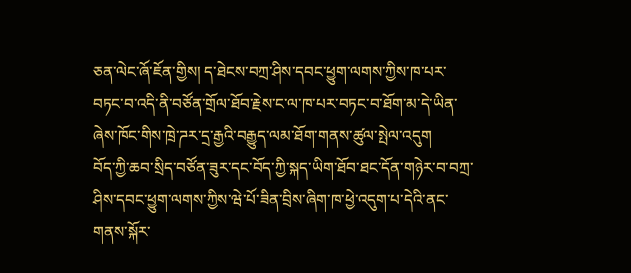ཅན་ལེང་ཞོ་ཇོན་གྱིས། ད་ཐེངས་བཀྲ་ཤིས་དབང་ཕྱུག་ལགས་ཀྱིས་ཁ་པར་བཏང་བ་འདི་ནི་བཙོན་གྲོལ་ཐོབ་རྗེས་ང་ལ་ཁ་པར་བཏང་བ་ཐོག་མ་དེ་ཡིན་ཞེས་ཁོང་གིས་ཁྲེ་ཌར་དྲ་རྒྱའི་བརྒྱུད་ལམ་ཐོག་གནས་ཚུལ་སྤེལ་འདུག
བོད་ཀྱི་ཆབ་སྲིད་བཙོན་ཟུར་དང་བོད་ཀྱི་སྐད་ཡིག་ཐོབ་ཐང་དོན་གཉེར་བ་བཀྲ་ཤིས་དབང་ཕྱུག་ལགས་ཀྱིས་ཝེ་པོ་ཟིན་བྲིས་ཞིག་ཁ་ཕྱེ་འདུག་པ་དེའི་ནང་གནས་སྐོར་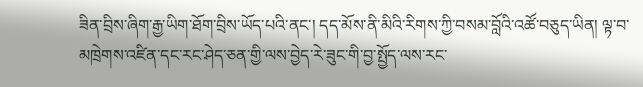ཟིན་བྲིས་ཞིག་རྒྱ་ཡིག་ཐོག་བྲིས་ཡོད་པའི་ནང་། དད་མོས་ནི་མིའི་རིགས་ཀྱི་བསམ་བློའི་འཚོ་བཅུད་ཡིན། ལྟ་བ་མཁྲེགས་འཛིན་དང་རང་ཤེད་ཅན་གྱི་ལས་བྱེད་རེ་ཟུང་གི་བྱ་སྤྱོད་ལས་རང་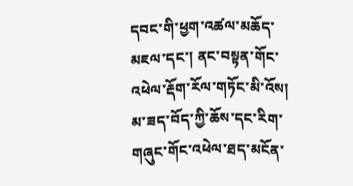དབང་གི་ཕྱག་འཚལ་མཆོད་མཇལ་དང་། ནང་བསྟན་གོང་འཕེལ་རྡོག་རོལ་གཏོང་མི་འོས།  མ་ཟད་བོད་ཀྱི་ཆོས་དང་རིག་གཞུང་གོང་འཕེལ་ཐད་མངོན་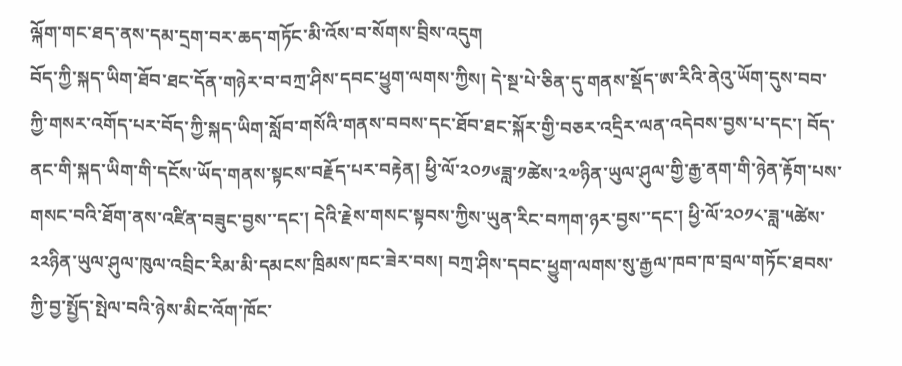ལྐོག་གང་ཐད་ནས་དམ་དྲག་བར་ཆད་གཏོང་མི་འོས་བ་སོགས་བྲིས་འདུག
བོད་ཀྱི་སྐད་ཡིག་ཐོབ་ཐང་དོན་གཉེར་བ་བཀྲ་ཤིས་དབང་ཕྱུག་ལགས་ཀྱིས། དེ་སྔ་པེ་ཅིན་དུ་གནས་སྡོད་ཨ་རིའི་ནེའུ་ཡོག་དུས་བབ་ཀྱི་གསར་འགོད་པར་བོད་ཀྱི་སྐད་ཡིག་སློབ་གསོའི་གནས་བབས་དང་ཐོབ་ཐང་སྐོར་གྱི་བཅར་འདྲིར་ལན་འདེབས་བྱས་པ་དང་། བོད་ནང་གི་སྐད་ཡིག་གི་དངོས་ཡོད་གནས་སྟངས་བརྗོད་པར་བརྟེན། ཕྱི་ལོ་༢༠༡༦ཟླ་༡ཚེས་༢༧ཉིན་ཡུལ་ཤུལ་གྱི་རྒྱ་ནག་གི་ཉེན་རྟོག་པས་གསང་བའི་ཐོག་ནས་འཛིན་བཟུང་བྱས་་དང་། དེའི་རྗེས་གསང་སྟབས་ཀྱིས་ཡུན་རིང་བཀག་ཉར་བྱས་་དང་། ཕྱི་ལོ་༢༠༡༨་ཟླ་༥ཚེས་༢༢ཉིན་ཡུལ་ཤུལ་ཁུལ་འབྲིང་རིམ་མི་དམངས་ཁྲིམས་ཁང་ཟེར་བས། བཀྲ་ཤིས་དབང་ཕྱུག་ལགས་སུ་རྒྱལ་ཁབ་ཁ་བྲལ་གཏོང་ཐབས་ཀྱི་བྱ་སྤྱོད་སྤེལ་བའི་ཉེས་མིང་འོག་ཁོང་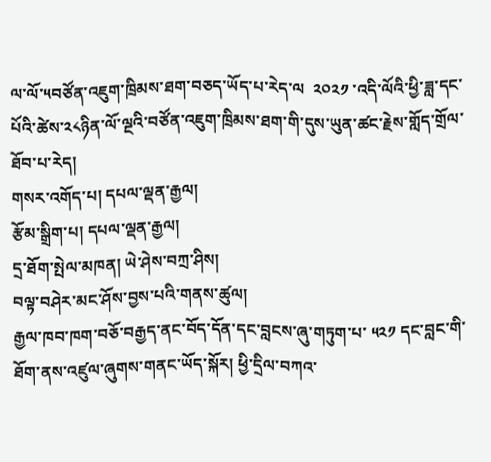ལ་ལོ་༥བཙོན་འཇུག་ཁྲིམས་ཐག་བཅད་ཡོད་པ་རེད་ལ  ༢༠༢༡ ་འདི་ལོའི་ཕྱི་ཟླ་དང་པོའི་ཚེས་༢༨ཉིན་ལོ་ལྔའི་བཙོན་འཇུག་ཁྲིམས་ཐག་གི་དུས་ཡུན་ཚང་རྗེས་གློད་གྲོལ་ཐོབ་པ་རེད།
གསར་འགོད་པ། དཔལ་ལྡན་རྒྱལ།
རྩོམ་སྒྲིག་པ། དཔལ་ལྡན་རྒྱལ།
དྲ་ཐོག་སྤེལ་མཁན། ཡེ་ཤེས་བཀྲ་ཤིས།
བལྟ་བཤེར་མང་ཤོས་བྱས་པའི་གནས་ཚུལ།
རྒྱལ་ཁབ་ཁག་བཅོ་བརྒྱད་ནང་བོད་དོན་དང་བླངས་ཞུ་གཏུག་པ་ ༥༢༡ དང་བླང་གི་ཐོག་ནས་འཛུལ་ཞུགས་གནང་ཡོད་སྐོར། ཕྱི་དྲིལ་བཀའ་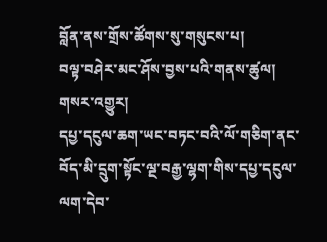བློན་ནས་གྲོས་ཚོགས་སུ་གསུངས་པ།
བལྟ་བཤེར་མང་ཤོས་བྱས་པའི་གནས་ཚུལ།
གསར་འགྱུར།
དཔྱ་དངུལ་ཆག་ཡང་བཏང་བའི་ལོ་གཅིག་ནང་བོད་མི་དྲུག་སྟོང་ལྔ་བརྒྱ་ལྷག་གིས་དཔྱ་དངུལ་ལག་དེབ་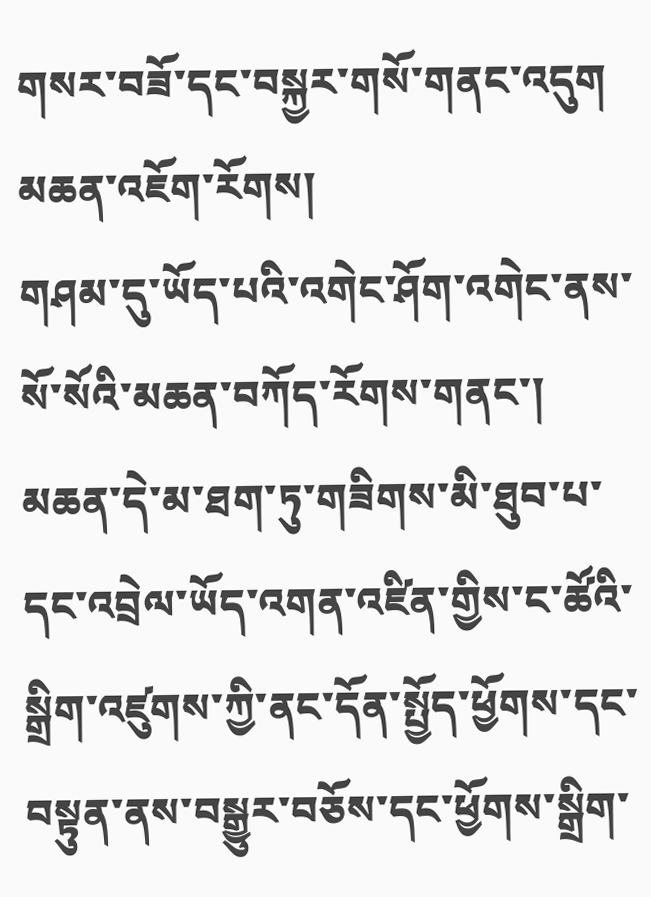གསར་བཟོ་དང་བསྐྱར་གསོ་གནང་འདུག
མཆན་འཇོག་རོགས།
གཤམ་དུ་ཡོད་པའི་འགེང་ཤོག་འགེང་ནས་སོ་སོའི་མཆན་བཀོད་རོགས་གནང་། མཆན་དེ་མ་ཐག་ཏུ་གཟིགས་མི་ཐུབ་པ་དང་འབྲེལ་ཡོད་འགན་འཛིན་གྱིས་ང་ཚོའི་སྒྲིག་འཛུགས་ཀྱི་ནང་དོན་སྤྱོད་ཕྱོགས་དང་བསྟུན་ནས་བསྒྱུར་བཅོས་དང་ཕྱོགས་སྒྲིག་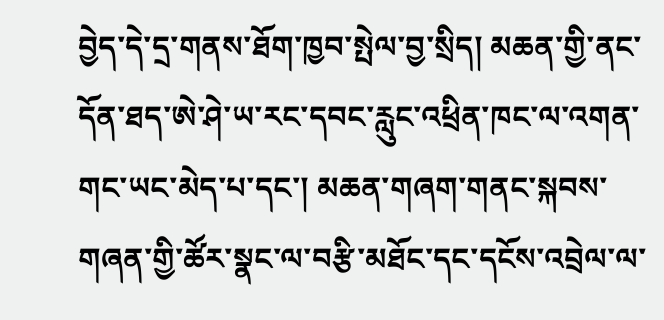བྱེད་དེ་དྲ་གནས་ཐོག་ཁྱབ་སྤེལ་བྱ་སྲིད། མཆན་གྱི་ནང་དོན་ཐད་ཨེ་ཤེ་ཡ་རང་དབང་རླུང་འཕྲིན་ཁང་ལ་འགན་གང་ཡང་མེད་པ་དང་། མཆན་གཞག་གནང་སྐབས་གཞན་གྱི་ཚོར་སྣང་ལ་བརྩི་མཐོང་དང་དངོས་འབྲེལ་ལ་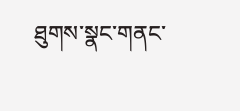ཐུགས་སྣང་གནང་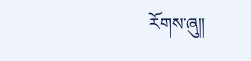རོགས་ཞུ༎